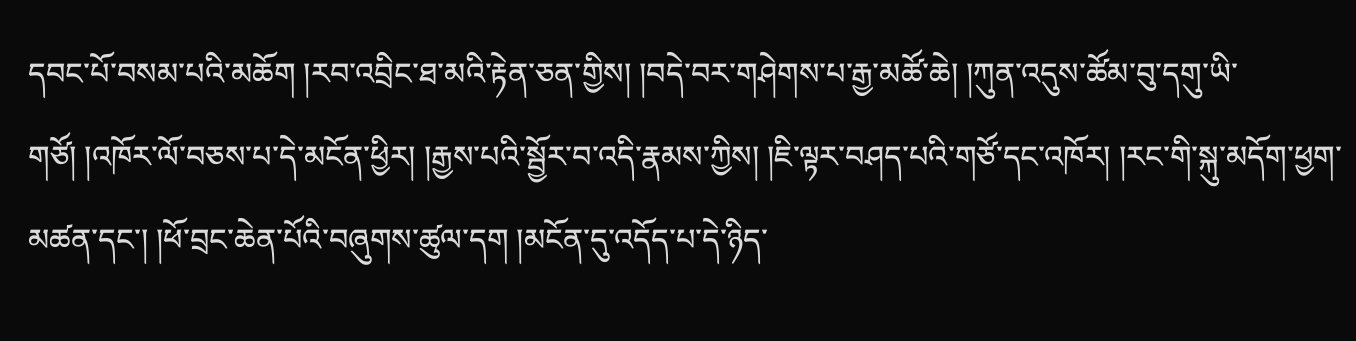དབང་པོ་བསམ་པའི་མཆོག །རབ་འབྲིང་ཐ་མའི་རྟེན་ཅན་གྱིས། །བདེ་བར་གཤེགས་པ་རྒྱ་མཚོ་ཆེ། །ཀུན་འདུས་ཚོམ་བུ་དགུ་ཡི་གཙོ། །འཁོར་ལོ་བཅས་པ་དེ་མངོན་ཕྱིར། །རྒྱས་པའི་སྦྱོར་བ་འདི་རྣམས་ཀྱིས། །ཇི་ལྟར་བཤད་པའི་གཙོ་དང་འཁོར། །རང་གི་སྐུ་མདོག་ཕྱག་མཚན་དང་། །ཕོ་བྲང་ཆེན་པོའི་བཞུགས་ཚུལ་དག །མངོན་དུ་འདོད་པ་དེ་ཉིད་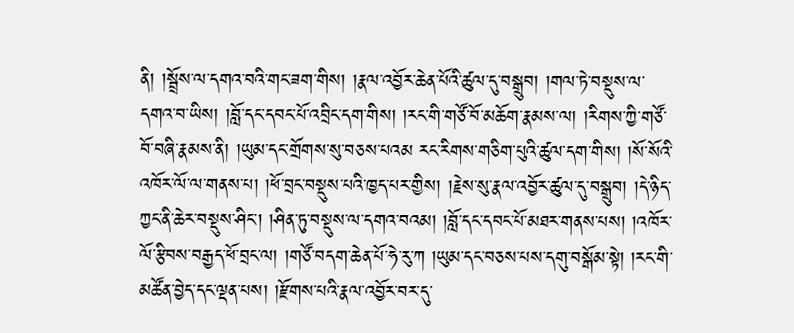ནི། །སྦྲོས་ལ་དགའ་བའི་གང་ཟག་གིས། །རྣལ་འབྱོར་ཆེན་པོའི་ཚུལ་དུ་བསྒྲུབ། །གལ་ཏེ་བསྡུས་ལ་དགའ་བ་ཡིས། །བློ་དང་དབང་པོ་འབྲིང་དག་གིས། །རང་གི་གཙོ་བོ་མཆོག་རྣམས་ལ། །རིགས་ཀྱི་གཙོ་བོ་བཞི་རྣམས་ནི། །ཡུམ་དང་གྲོགས་སུ་བཅས་པའམ རང་རིགས་གཅིག་པུའི་ཚུལ་དག་གིས། །སོ་སོའི་འཁོར་ལོ་ལ་གནས་པ། །ཕོ་བྲང་བསྡུས་པའི་ཁྱད་པར་གྱིས། །རྗེས་སུ་རྣལ་འབྱོར་ཚུལ་དུ་བསྒྲུབ། །དེ་ཉིད་ཀྱང་ནི་ཆེར་བསྡུས་ཤིང་། །ཤིན་ཏུ་བསྡུས་ལ་དགའ་བའམ། །བློ་དང་དབང་པོ་མཐར་གནས་པས། །འཁོར་ལོ་རྩིབས་བརྒྱད་ཕོ་བྲང་ལ། །གཙོ་བདག་ཆེན་པོ་ཧེ་རུ་ཀ །ཡུམ་དང་བཅས་པས་དགུ་བསྒོམ་སྟེ། །རང་གི་མཚོན་བྱེད་དང་ལྡན་པས། །རྫོགས་པའི་རྣལ་འབྱོར་བར་དུ་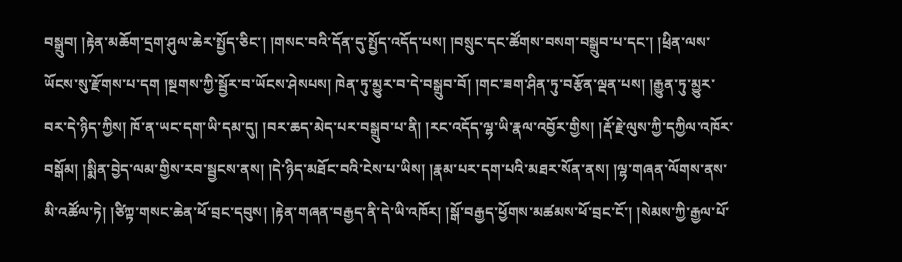བསྒྲུབ། །རྟེན་མཆོག་དྲག་ཤུལ་ཆེར་སྤྱོད་ཅིང་། །གསང་བའི་དོན་དུ་སྤྱོད་འདོད་པས། །བསྲུང་དང་ཚོགས་བསག་བསྒྲུབ་པ་དང་། །ཕྲིན་ལས་ཡོངས་སུ་རྫོགས་པ་དག །སྔགས་ཀྱི་སྦྱོར་བ་ཡོངས་ཤེསཔས། ཁེན་ཏུ་མྱུར་བ་དེ་བསྒྲུབ་བོ། །གང་ཟག་ཤིན་ཏུ་བརྩོན་ལྡན་པས། །རྒྱུན་ཏུ་མྱུར་བར་དེ་ཉིད་ཀྱིས། ཁོ་ན་ཡང་དག་ཡི་དམ་དུ། །བར་ཆད་མེད་པར་བསྒྲུབ་པ་ནི། །རང་འདོད་ལྷ་ཡི་རྣལ་འབྱོར་གྱིས། །རྡོ་རྗེ་ལུས་ཀྱི་དཀྱིལ་འཁོར་བསྒོམ། །སྨིན་བྱེད་ལམ་གྱིས་རབ་སྦྱངས་ནས། །དེ་ཉིད་མཐོང་བའི་ངེས་པ་ཡིས། །རྣམ་པར་དག་པའི་མཐར་སོན་ནས། །ལྷ་གཞན་ལོགས་ནས་མི་འཚོལ་ཏེ། །ཙིཀྟ་གསང་ཆེན་ཕོ་བྲང་དབུས། །རྟེན་གཞན་བརྒྱད་ནི་དེ་ཡི་འཁོར། །སྒོ་བརྒྱད་ཕྱོགས་མཚམས་ཕོ་བྲང་ངོ་། །སེམས་ཀྱི་རྒྱལ་པོ་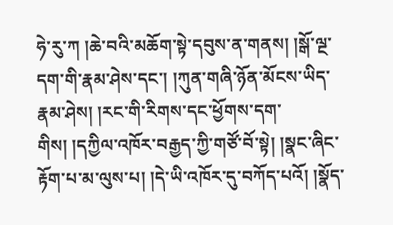ཧེ་རུ་ཀ །ཆེ་བའི་མཆོག་སྟེ་དབུས་ན་གནས། །སྒོ་ལྔ་དག་གི་རྣམ་ཤེས་དང་། །ཀུན་གཞི་ཉོན་མོངས་ཡིད་རྣམ་ཤེས། །རང་གི་རིགས་དང་ཕྱོགས་དག་གིས། །དཀྱིལ་འཁོར་བརྒྱད་ཀྱི་གཙོ་བོ་སྟེ། །སྣང་ཞིང་རྟོག་པ་མ་ལུས་པ། །དེ་ཡི་འཁོར་དུ་བཀོད་པའོ། །སྣོད་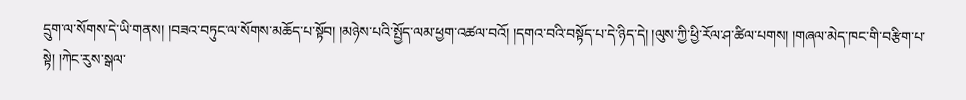དྲུག་ལ་སོགས་དེ་ཡི་གནས། །བཟའ་བཏུང་ལ་སོགས་མཆོད་པ་སྟོབ། །མཉེས་པའི་སྤྱོད་ལམ་ཕྱག་འཚལ་བའོ། །དགའ་བའི་བསྟོད་པ་དེ་ཉིད་དེ། །ལུས་ཀྱི་ཕྱི་རོལ་ཤ་ཚིལ་པགས། །གཞལ་མེད་ཁང་གི་བརྩིག་པ་སྟེ། །ཀེང་རུས་སྒལ་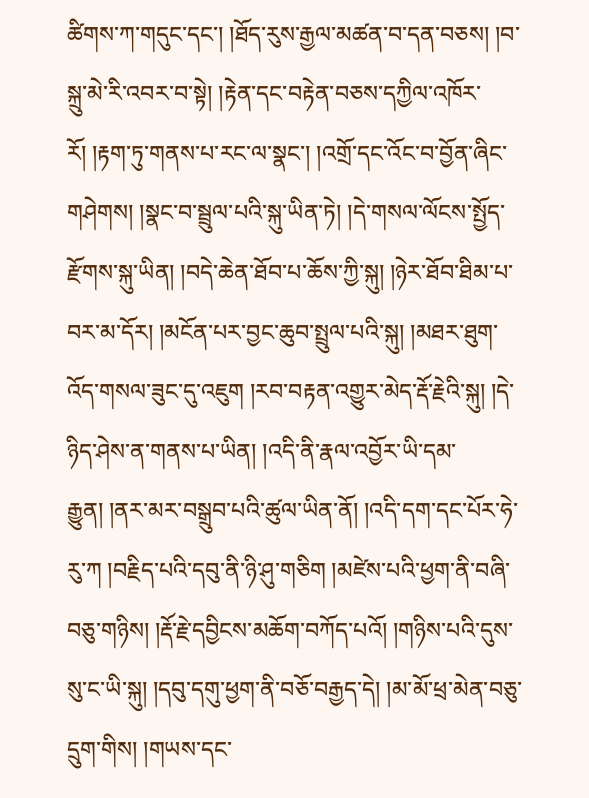ཚིགས་ཀ་གདུང་དང་། །ཐོད་རུས་རྒྱལ་མཚན་བ་དན་བཅས། །བ་སྐྲུ་མེ་རི་འབར་བ་སྟེ། །རྟེན་དང་བརྟེན་བཅས་དཀྱིལ་འཁོར་རོ། །རྟག་ཏུ་གནས་པ་རང་ལ་སྣང་། །འགྲོ་དང་འོང་བ་བྱོན་ཞིང་གཤེགས། །སྣང་བ་སྦྲུལ་པའི་སྐུ་ཡིན་ཏེ། །དེ་གསལ་ལོངས་སྤྱོད་རྫོགས་སྐུ་ཡིན། །བདེ་ཆེན་ཐོབ་པ་ཆོས་ཀྱི་སྐུ། །ཉེར་ཐོབ་ཐིམ་པ་བར་མ་དོར། །མངོན་པར་བྱང་ཆུབ་སྤྲུལ་པའི་སྐུ། །མཐར་ཐུག་འོད་གསལ་ཟུང་དུ་འཇུག །རབ་བརྟན་འགྱུར་མེད་རྡོ་རྗེའི་སྐུ། །དེ་ཉིད་ཤེས་ན་གནས་པ་ཡིན། །འདི་ནི་རྣལ་འབྱོར་ཡི་དམ་རྒྱུན། །ནར་མར་བསྒྲུབ་པའི་ཚུལ་ཡིན་ནོ། །འདི་དག་དང་པོར་ཧེ་རུ་ཀ །བརྗིད་པའི་དབུ་ནི་ཉི་ཤུ་གཅིག །མཛེས་པའི་ཕྱག་ནི་བཞི་བཅུ་གཉིས། །རྡོ་རྗེ་དབྱིངས་མཆོག་བཀོད་པའོ། །གཉིས་པའི་དུས་སུ་ང་ཡི་སྐུ། །དབུ་དགུ་ཕྱག་ནི་བཅོ་བརྒྱད་དེ། །མ་མོ་ཕྲ་མེན་བཅུ་དྲུག་གིས། །གཡས་དང་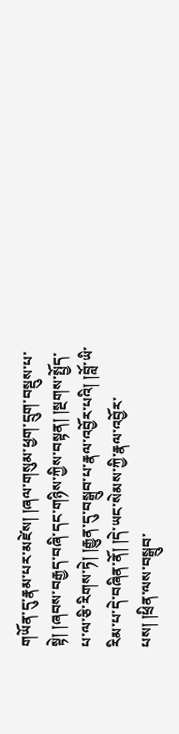གཡོན་དུ་རྣམ་པར་མཛེས། །ཞལ་གསུམ་ཕྱག་དྲུག་བསྡུས་པ་སྟེ། །ཞབས་བརྒྱད་བཞི་དང་གཉིས་ཀྱིས་བསྟན། །སྔགས་སྤྱོད་པ་ལ་ཅི་རིགས་ཏེ། །རྒྱུན་དུ་བསྒྲུབ་པ་རྣལ་འབྱོར་པའི། །བློ་ཡི་རིམ་པ་དེ་བཞིན་ནོ། །དེ་ཡང་སེམས་ཀྱི་རྣལ་འབྱོར་པས། །ཕྲིན་ལས་བསྒྲུབ་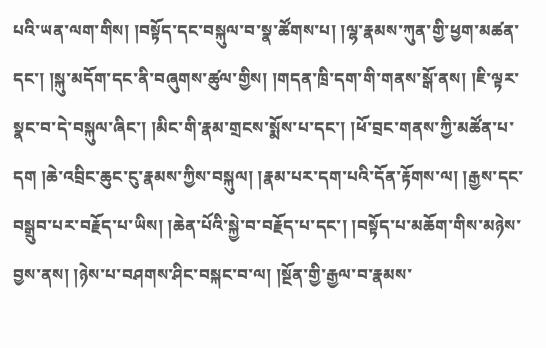པའི་ཡན་ལག་གིས། །བསྟོད་དང་བསྐུལ་བ་སྣ་ཚོགས་པ། །ལྷ་རྣམས་ཀུན་གྱི་ཕྱག་མཚན་དང་། །སྐུ་མདོག་དང་ནི་བཞུགས་ཚུལ་གྱིས། །གདན་ཁྲི་དག་གི་གནས་སྒོ་ནས། །ཇི་ལྟར་སྣང་བ་དེ་བསྐུལ་ཞིང་། །མིང་གི་རྣམ་གྲངས་སྨོས་པ་དང་། །ཕོ་བྲང་གནས་ཀྱི་མཚོན་པ་དག །ཆེ་འབྲིང་ཆུང་ངུ་རྣམས་ཀྱིས་བསྐུལ། །རྣམ་པར་དག་པའི་དོན་རྟོགས་ལ། །རྒྱས་དང་བསྒྲུབ་པར་བརྗོད་པ་ཡིས། །ཆེན་པོའི་སྐྱེ་བ་བརྗོད་པ་དང་། །བསྟོད་པ་མཆོག་གིས་མཉེས་བྱས་ནས། །ཉེས་པ་བཤགས་ཤིང་བསྐང་བ་ལ། །སྔོན་གྱི་རྒྱལ་བ་རྣམས་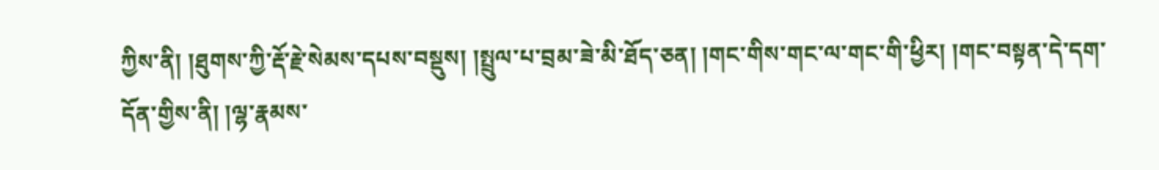ཀྱིས་ནི། །ཐུགས་ཀྱི་རྡོ་རྗེ་སེམས་དཔས་བསྡུས། །སྤྲུལ་པ་བྲམ་ཟེ་མི་ཐོད་ཅན། །གང་གིས་གང་ལ་གང་གི་ཕྱིར། །གང་བསྟན་དེ་དག་དོན་གྱིས་ནི། །ལྷ་རྣམས་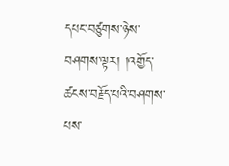དཔང་བཙུགས་ཉེས་བཤགས་ལྟར། །འགྱོད་ཚངས་བརྗོད་པའི་བཤགས་པས་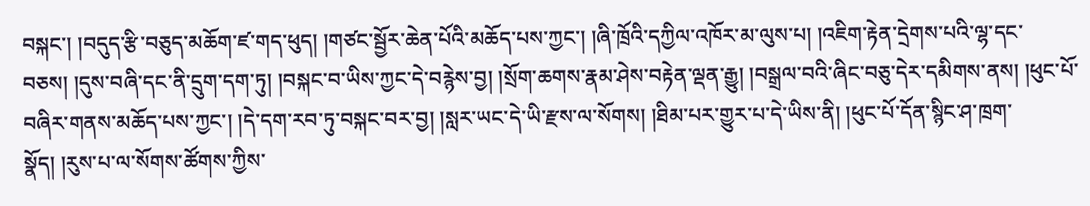བསྐང་། །བདུད་རྩི་བཅུད་མཆོག་ཛ་གད་ཕུད། །གཙང་སྦྱོར་ཆེན་པོའི་མཆོད་པས་ཀྱང་། །ཞི་ཁྲོའི་དཀྱིལ་འཁོར་མ་ལུས་པ། །འཇིག་རྟེན་དྲེགས་པའི་ལྷ་དང་བཅས། །དུས་བཞི་དང་ནི་དྲུག་དག་ཏུ། །བསྐང་བ་ཡིས་ཀྱང་དེ་བརྙེས་བྱ། །སྲོག་ཆགས་རྣམ་ཤེས་བརྟེན་ལྡན་རྒྱུ། །བསྒྲལ་བའི་ཞིང་བཅུ་དེར་དམིགས་ནས། །ཕུང་པོ་བཞིར་གནས་མཆོད་པས་ཀྱང་། །དེ་དག་རབ་ཏུ་བསྐང་བར་བྱ། །སླར་ཡང་དེ་ཡི་རྫས་ལ་སོགས། །ཐིམ་པར་གྱུར་པ་དེ་ཡིས་ནི། །ཕུང་པོ་དོན་སྙིང་ཤ་ཁྲག་སྣོད། །རུས་པ་ལ་སོགས་ཚོགས་ཀྱིས་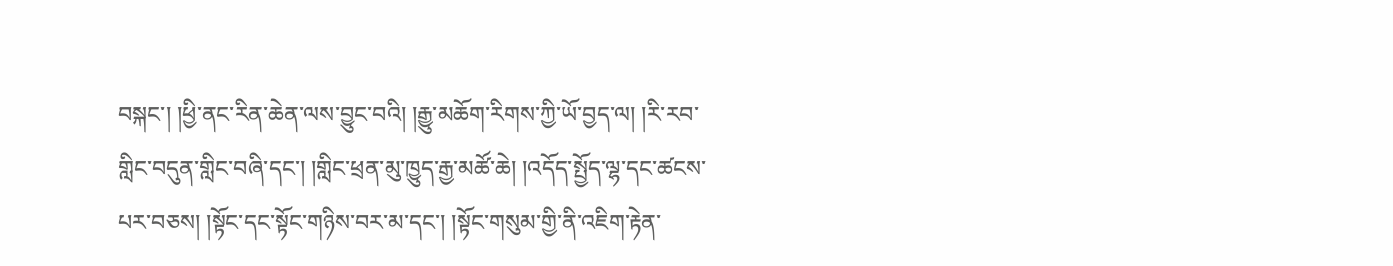བསྐང་། །ཕྱི་ནང་རིན་ཆེན་ལས་བྱུང་བའི། །རྒྱུ་མཆོག་རིགས་ཀྱི་ཡོ་བྱད་ལ། །རི་རབ་གླིང་བདུན་གླིང་བཞི་དང་། །གླིང་ཕྲན་མུ་ཁྱུད་རྒྱ་མཚོ་ཆེ། །འདོད་སྤྱོད་ལྷ་དང་ཚངས་པར་བཅས། །སྟོང་དང་སྟོང་གཉིས་བར་མ་དང་། །སྟོང་གསུམ་གྱི་ནི་འཇིག་རྟེན་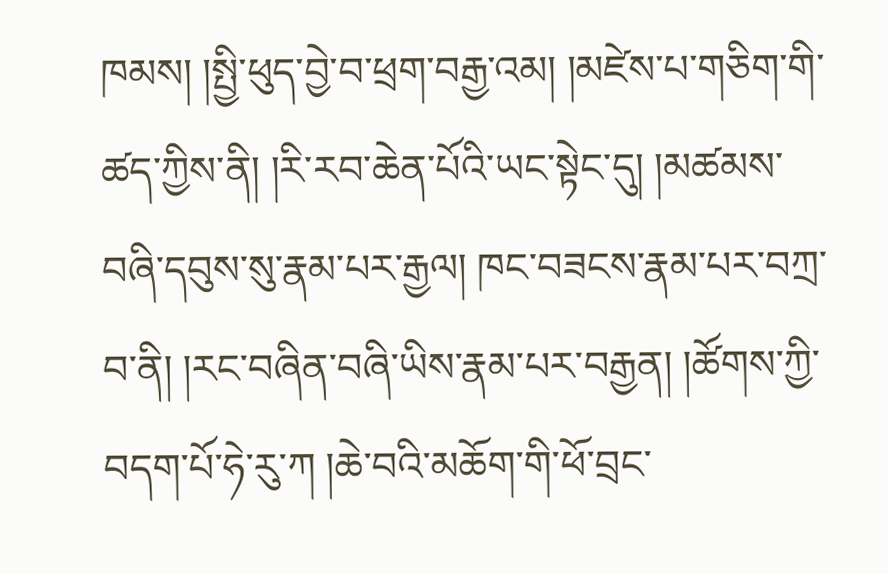ཁམས། །སྤྱི་ཕུད་བྱེ་བ་ཕྲག་བརྒྱ་འམ། །མཛེས་པ་གཅིག་གི་ཚད་ཀྱིས་ནི། །རི་རབ་ཆེན་པོའི་ཡང་སྟེང་དུ། །མཚམས་བཞི་དབུས་སུ་རྣམ་པར་རྒྱལ། ཁང་བཟངས་རྣམ་པར་བཀྲ་བ་ནི། །རང་བཞིན་བཞི་ཡིས་རྣམ་པར་བརྒྱན། །ཚོགས་ཀྱི་བདག་པོ་ཧེ་རུ་ཀ །ཆེ་བའི་མཆོག་གི་ཕོ་བྲང་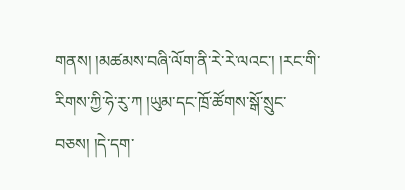གནས། །མཚམས་བཞི་ལོག་ནི་རེ་རེ་ལའང་། །རང་གི་རིགས་ཀྱི་ཧེ་རུ་ཀ །ཡུམ་དང་ཁྲོ་ཚོགས་སྒོ་སྲུང་བཅས། །དེ་དག་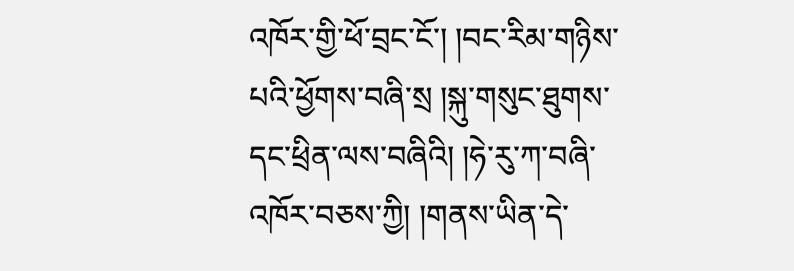འཁོར་གྱི་ཕོ་བྲང་ངོ་། །བང་རིམ་གཉིས་པའི་ཕྱོགས་བཞི་སྲ །སྐུ་གསུང་ཐུགས་དང་ཕྲིན་ལས་བཞིའི། །ཧེ་རུ་ཀ་བཞི་འཁོར་བཅས་ཀྱི། །གནས་ཡིན་དེ་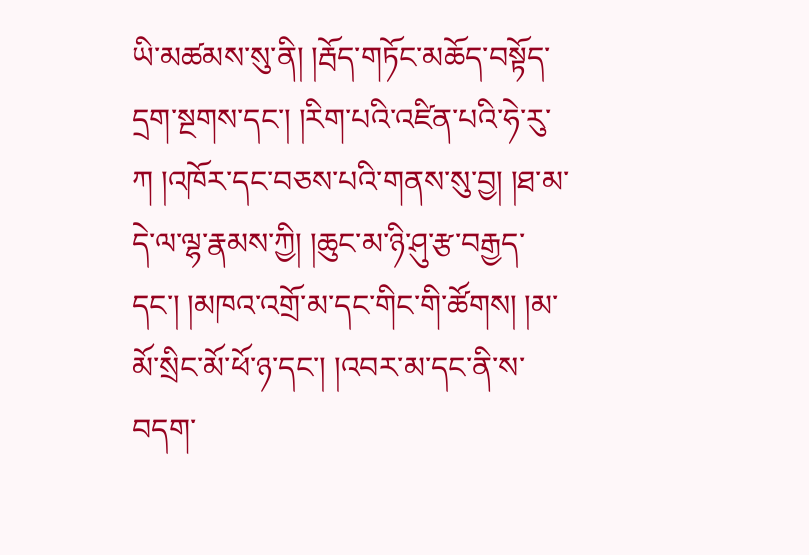ཡི་མཚམས་སུ་ནི། །རྦོད་གཏོང་མཆོད་བསྟོད་དྲག་སྔགས་དང་། །རིག་པའི་འཛིན་པའི་ཧེ་རུ་ཀ །འཁོར་དང་བཅས་པའི་གནས་སུ་བྱ། །ཐ་མ་དེ་ལ་ལྷ་རྣམས་ཀྱི། །ཆུང་མ་ཉི་ཤུ་རྩ་བརྒྱད་དང་། །མཁའ་འགྲོ་མ་དང་གིང་གི་ཚོགས། །མ་མོ་སྲིང་མོ་ཕོ་ཉ་དང་། །འབར་མ་དང་ནི་ས་བདག་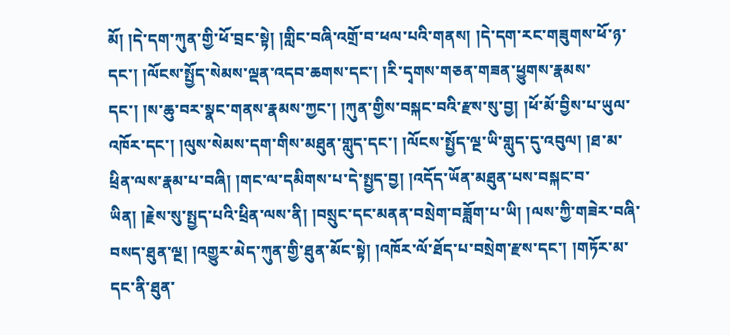མོ། །དེ་དག་ཀུན་གྱི་ཕོ་བྲང་སྟེ། །གླིང་བཞི་འགྲོ་བ་ཕལ་པའི་གནས། །དེ་དག་རང་གཟུགས་ཕོ་ཉ་དང་། །ལོངས་སྤྱོད་སེམས་ལྡན་འདབ་ཆགས་དང་། །རི་དྭགས་གཅན་གཟན་ཕྱུགས་རྣམས་དང་། །ས་ཆུ་བར་སྣང་གནས་རྣམས་ཀྱང་། །ཀུན་གྱིས་བསྐང་བའི་རྫས་སུ་བྱ། །ཕོ་མོ་བྱིས་པ་ཡུལ་འཁོར་དང་། །ལུས་སེམས་དག་གིས་མཐུན་གླུད་དང་། །ལོངས་སྤྱོད་ལྔ་ཡི་གླུད་དུ་འབུལ། །ཐ་མ་ཕྲིན་ལས་རྣམ་པ་བཞི། །གང་ལ་དམིགས་པ་དེ་སྤྱད་བྱ། །འདོད་ཡོན་མཐུན་པས་བསྐང་བ་ཡིན། །རྗེས་སུ་སྤྱད་པའི་ཕྲིན་ལས་ནི། །བསྲུང་དང་མནན་བསྲེག་བཟློག་པ་ཡི། །ལས་ཀྱི་གཟེར་བཞི་བསད་ཐུན་ལྔ། །འགྱུར་མེད་ཀུན་གྱི་ཐུན་མོང་སྟེ། །འཁོར་ལོ་ཐོད་པ་བསྲེག་རྫས་དང་། །གཏོར་མ་དང་ནི་ཐུན་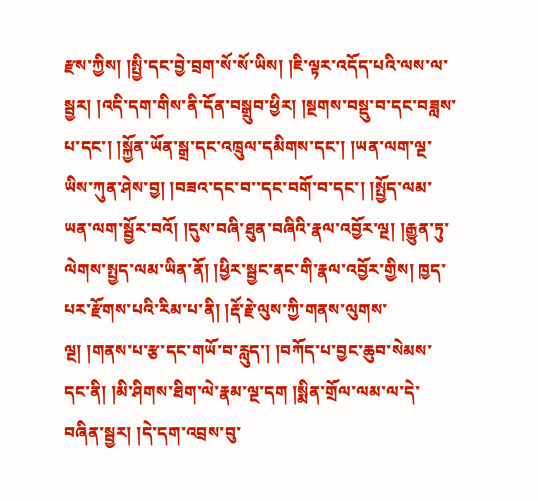རྫས་ཀྱིས། །སྤྱི་དང་བྱེ་བྲག་སོ་སོ་ཡིས། །ཇི་ལྟར་འདོད་པའི་ལས་ལ་སྦྱར། །འདི་དག་གིས་ནི་དོན་བསྒྲུབ་ཕྱིར། །སྔགས་བསྡུ་བ་དང་བཟླས་པ་དང་། །སྐྱོན་ཡོན་སྒྲ་དང་འཁྲུལ་དམིགས་དང་། །ཡན་ལག་ལྔ་ཡིས་ཀུན་ཤེས་བྱ། །བཟའ་དང་བ་་དང་བགོ་བ་དང་། །སྤྱོད་ལམ་ཡན་ལག་སྦྱོར་བའོ། །དུས་བཞི་ཐུན་བཞིའི་རྣལ་འབྱོར་ལྔ། །རྒྱུན་ཏུ་ལེགས་སྤྱད་ལམ་ཡིན་ནོ། །ཕྱིར་སྦྱང་ནང་གི་རྣལ་འབྱོར་གྱིས། ཁྱད་པར་རྫོགས་པའི་རིམ་པ་ནི། །རྡོ་རྗེ་ལུས་ཀྱི་གནས་ལུགས་ལྔ། །གནས་པ་རྩ་དང་གཡོ་བ་རླུད་། །བཀོད་པ་བྱང་ཆུབ་སེམས་དང་ནི། །མི་ཤིགས་ཐིག་ལེ་རྣམ་ལྔ་དག །སྨིན་གྲོལ་ལམ་ལ་དེ་བཞིན་སྦྱར། །དེ་དག་འབྲས་བུ་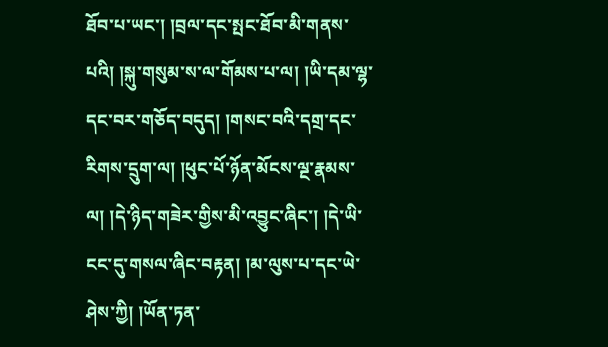ཐོབ་པ་ཡང་། །བྲལ་དང་སྤང་ཐོབ་མི་གནས་པའི། །སྐུ་གསུམ་ས་ལ་གོམས་པ་ལ། །ཡི་དམ་ལྷ་དང་བར་གཅོད་བདུད། །གསང་བའི་དགྲ་དང་རིགས་དྲུག་ལ། །ཕུང་པོ་ཉོན་མོངས་ལྔ་རྣམས་ལ། །དེ་ཉིད་གཟེར་གྱིས་མི་འབྱུང་ཞིང་། །དེ་ཡི་ངང་དུ་གསལ་ཞིང་བརྟན། །མ་ལུས་པ་དང་ཡེ་ཤེས་ཀྱི། །ཡོན་ཏན་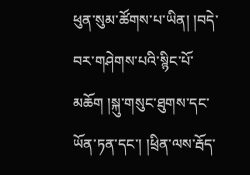ཕུན་སུམ་ཚོགས་པ་ཡིན། །བདེ་བར་གཤེགས་པའི་སྙིང་པོ་མཆོག །སྐུ་གསུང་ཐུགས་དང་ཡོན་ཏན་དང་། །ཕྲིན་ལས་རྦོད་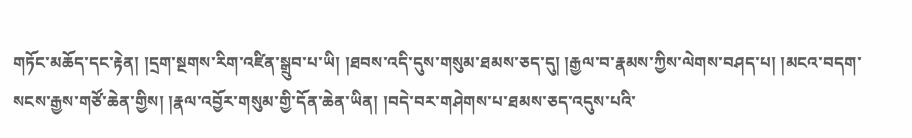གཏོང་མཆོད་དང་རྟེན། །དྲག་སྔགས་རིག་འཛིན་སྒྲུབ་པ་ཡི། །ཐབས་འདི་དུས་གསུམ་ཐམས་ཅད་དུ། །རྒྱལ་བ་རྣམས་ཀྱིས་ལེགས་བཤད་པ། །མངའ་བདག་སངས་རྒྱས་གཙོ་ཆེན་གྱིས། །རྣལ་འབྱོར་གསུམ་གྱི་དོན་ཆེན་ཡིན། །བདེ་བར་གཤེགས་པ་ཐམས་ཅད་འདུས་པའི་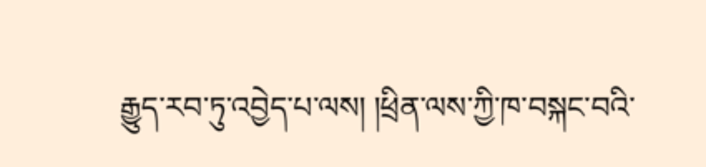རྒྱུད་རབ་ཏུ་འབྱེད་པ་ལས། །ཕྲིན་ལས་ཀྱི་ཁ་བསྐང་བའི་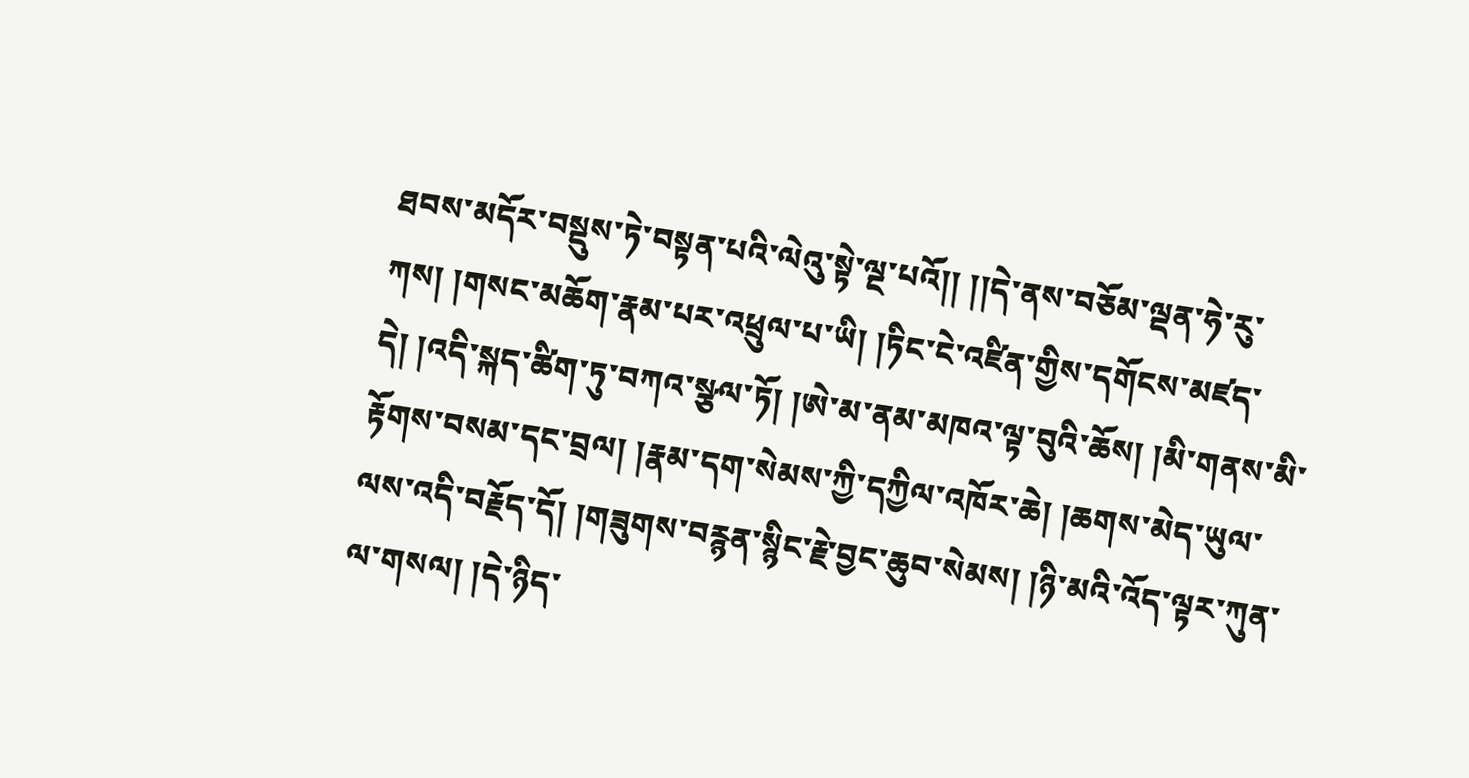ཐབས་མདོར་བསྡུས་ཏེ་བསྟན་པའི་ལེའུ་སྟེ་ལྔ་པའོ།། །།དེ་ནས་བཅོམ་ལྡན་ཧེ་རུ་ཀས། །གསང་མཆོག་རྣམ་པར་འཕྲུལ་པ་ཡི། །ཏིང་ངེ་འཛིན་གྱིས་དགོངས་མཛད་དེ། །འདི་སྐད་ཚིག་ཏུ་བཀའ་སྩལ་ཏོ། །ཨེ་མ་ནམ་མཁའ་ལྟ་བུའི་ཆོས། །མི་གནས་མི་རྟོགས་བསམ་དང་བྲལ། །རྣམ་དག་སེམས་ཀྱི་དཀྱིལ་འཁོར་ཆེ། །ཆགས་མེད་ཡུལ་ལས་འདི་བརྗོད་དོ། །གཟུགས་བརྙན་སྙིང་རྗེ་བྱང་ཆུབ་སེམས། །ཉི་མའི་འོད་ལྟར་ཀུན་ལ་གསལ། །དེ་ཉིད་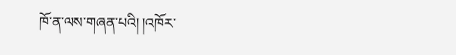ཁོ་ན་ལས་གཞན་པའི། །འཁོར་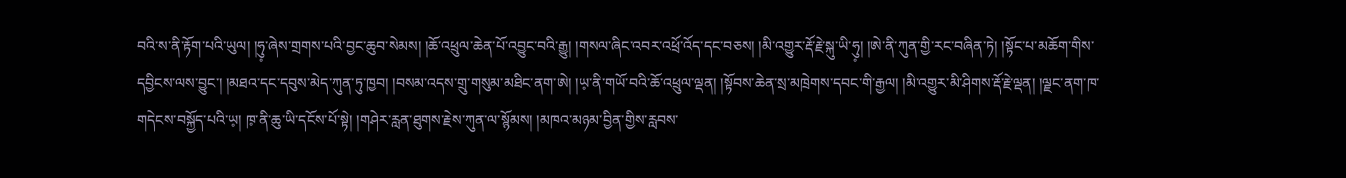བའི་ས་ནི་རྟོག་པའི་ཡུལ། །ཧུ༷་ཞེས་གྲགས་པའི་བྱང་ཆུབ་སེམས། །ཆོ་འཕྲུལ་ཆེན་པོ་འབྱུང་བའི་རྒྱུ། །གསལ་ཞིང་འབར་འཕྲོ་འོད་དང་བཅས། །མི་འགྱུར་རྡོ་རྗེ་སྐུ་ཡི་ཧུ༷། །ཨེ་ནི་ཀུན་གྱི་རང་བཞིན་ཏེ། །སྟོང་པ་མཆོག་གིས་དབྱིངས་ལས་བྱུང་། །མཐའ་དང་དབུས་མེད་ཀུན་ཏུ་ཁྱབ། །བསམ་འདས་གྲུ་གསུམ་མཐིང་ནག་ཨེ། །ཡ༷་ནི་གཡོ་བའི་ཆོ་འཕྲུལ་ལྡན། །སྟོབས་ཆེན་སྲ་མཁྲེགས་དབང་གི་རྒྱལ། །མི་འགྱུར་མི་ཤིགས་རྡོ་རྗེ་ལྡན། །ལྗང་ནག་ཁ་གདེངས་བསྐྱོད་པའི་ཡ༷། ཁ༷་ནི་ཆུ་ཡི་དངོས་པོ་སྟེ། །གཤེར་རླན་ཐུགས་རྗེས་ཀུན་ལ་སྙོམས། །མཁའ་མཉམ་བྱིན་གྱིས་རླབས་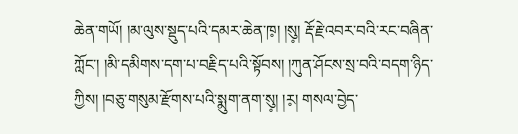ཆེན་གཡོ། །མ་ལུས་སྡུད་པའི་དམར་ཆེན་ཁ༷། །སུ༷། རྡོ་རྗེ་འབར་བའི་རང་བཞིན་ཀློང་། །མི་དམིགས་དག་པ་བརྗིད་པའི་སྟོབས། །ཀུན་ཤོངས་སྲ་བའི་བདག་ཉིད་ཀྱིས། །བཅུ་གསུམ་རྫོགས་པའི་སྨུག་ནག་སུ༷། །ར༷། གསལ་བྱེད་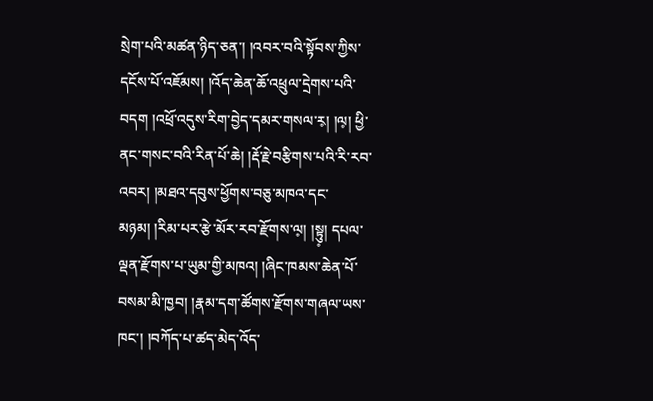སྲེག་པའི་མཚན་ཉིད་ཅན་། །འབར་བའི་སྟོབས་ཀྱིས་དངོས་པོ་འཇོམས། །འོད་ཆེན་ཆོ་འཕྲུལ་དྲེགས་པའི་བདག །འཕྲོ་འདུས་རིག་བྱེད་དམར་གསལ་ར༷། །ལ༷། ཕྱི་ནང་གསང་བའི་རིན་པོ་ཆེ། །རྡོ་རྗེ་བརྩིགས་པའི་རི་རབ་འབར། །མཐའ་དབུས་ཕྱོགས་བཅུ་མཁའ་དང་མཉམ། །རིམ་པར་རྩེ་མོར་རབ་རྫོགས་ལ༷། །སྟུ༷། དཔལ་ལྡན་རྫོགས་པ་ཡུམ་གྱི་མཁའ། །ཞིང་ཁམས་ཆེན་པོ་བསམ་མི་ཁྱབ། །རྣམ་དག་ཚོགས་རྫོགས་གཞལ་ཡས་ཁང་། །བཀོད་པ་ཚད་མེད་འོད་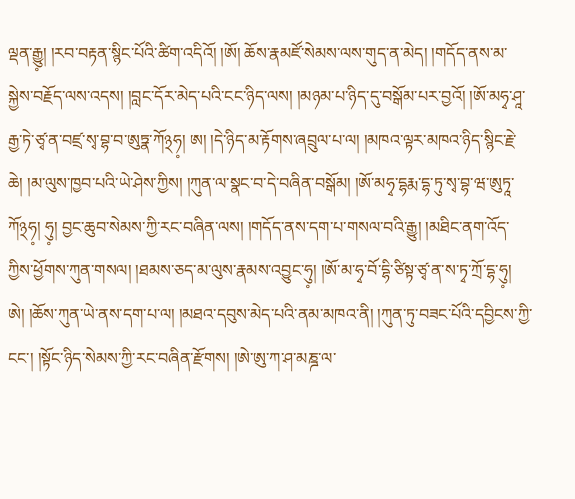ལྡན་རྒྱུ༷། །རབ་བརྟན་སྙིང་པོའི་ཚིག་འདིའོ། །ཨོ། ཆོས་རྣམཛོ་སེམས་ལས་གུད་ན་མེད། །གདོད་ནས་མ་སྐྱེས་བརྗོད་ལས་འདས། །བླང་དོར་མེད་པའི་ངང་ཉིད་ལས། །མཉམ་པ་ཉིད་དུ་བསྒོམ་པར་བྱའོ། །ཨོ་མཧྭ་ཤཱ་རྒྱ་ཏེ་ཙྭ་ན་བཛྲ་སྭ་བྷ་བ་ཨུཏྣ་ཀོ྅ཧ༷། ཨ། །དེ་ཉིད་མ་རྟོགས་ཞབྲུལ་པ་ལ། །མཁའ་ལྟར་མཁའ་ཉིད་སྙིང་རྗེ་ཆེ། །མ་ལུས་ཁྱབ་པའི་ཡེ་ཤེས་ཀྱིས། །ཀུན་ལ་སྣང་བ་དེ་བཞིན་བསྒོམ། །ཨོ་མཧྭ་དྷརྨ་དྷ་ཏུ་སྭ་བྷ་ཝ་ཨུཏཱ་ཀོ྅ཧ༷། ཧུ༷། བྱང་ཆུབ་སེམས་ཀྱི་རང་བཞིན་ལས། །གདོད་ནས་དག་པ་གསལ་བའི་རྒྱུ། །མཐིང་ནག་འོད་ཀྱིས་ཕྱོགས་ཀུན་གསལ། །ཐམས་ཅད་མ་ལུས་རྣམས་འབྱུང་ཧུ༷། །ཨོ་མ་ཧྭ་བོ་དྷི་ཙིསྟ་ཙྭ་ན་ས་ཏྭ་ཀྲོ་དྷ་ཧུ༷། ཨེ། །ཆོས་ཀུན་ཡེ་ནས་དག་པ་ལ། །མཐའ་དབུས་མེད་པའི་ནམ་མཁའ་ནི། །ཀུན་ཏུ་བཟང་པོའི་དབྱིངས་ཀྱི་ངང་། །སྟོང་ཉིད་སེམས་ཀྱི་རང་བཞིན་རྫོགས། །ཨེ་ཨུ་ཀ་ཤ་མཎྜ་ལ་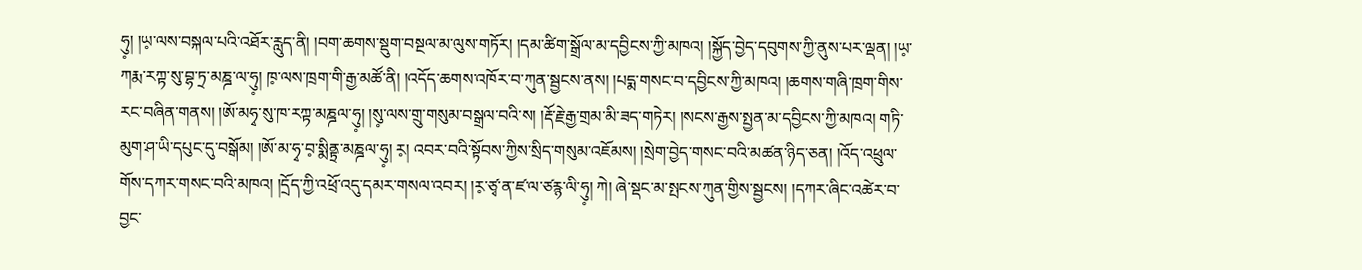ཧུ༷། །ཡ༷་ལས་བསྐལ་པའི་འཐོར་རླུད་ནི། །བག་ཆགས་སྡུག་བསྔལ་མ་ལུས་གཏོར། །དམ་ཚིག་སྒྲོལ་མ་དབྱིངས་ཀྱི་མཁའ། །སྐྱོད་བྱེད་དབུགས་ཀྱི་ནུས་པར་ལྡན། །ཡ༷་ཀརྨ་རཀྟ་སུ་བྷ་ཏྲ་མཎྜ་ལ་ཧུ༷། ཁ༷་ལས་ཁྲག་གི་རྒྱ་མཚོ་ནི། །འདོད་ཆགས་འཁོར་བ་ཀུན་སྦྱངས་ནས། །པདྨ་གསང་བ་དབྱིངས་ཀྱི་མཁའ། །ཆགས་གཞི་ཁྲག་གིས་རང་བཞིན་གནས། །ཨོ་མཧྭ་སུ་ཁ་རཀྟ་མཎྜལ་ཧུ༷། །སུ༷་ལས་གྲུ་གསུམ་བསྒྲལ་བའི་ས། །རྡོ་རྗེ་རྒྱ་གྲམ་མི་ཟད་གཏེར། །སངས་རྒྱས་སྤྱན་མ་དབྱིངས་ཀྱི་མཁའ། གཏི་མུག་ཤ་ཡི་དཔུང་དུ་བསྒོམ། །ཨོ་མ་ཧྭ་བ༷་སྨིནྟྲ་མཎྜལ་ཧུ༷། ར༷། འབར་བའི་སྟོབས་ཀྱིས་སྲིད་གསུམ་འཇོམས། །སྲེག་བྱེད་གསང་བའི་མཚན་ཉིད་ཅན། །འོད་འཕྲུལ་གོས་དཀར་གསང་བའི་མཁའ། །དྲོད་ཀྱི་འཕྲོ་འདུ་དམར་གསལ་འབར། །ར༷་ཙྭ་ན་ཛ་ལ་ཙརྙ་ལི་ཧུ༷། ཀེ། ཞེ་སྡང་མ་སྤངས་ཀུན་གྱིས་སྦྱངས། །དཀར་ཞིང་འཚེར་བ་བྱང་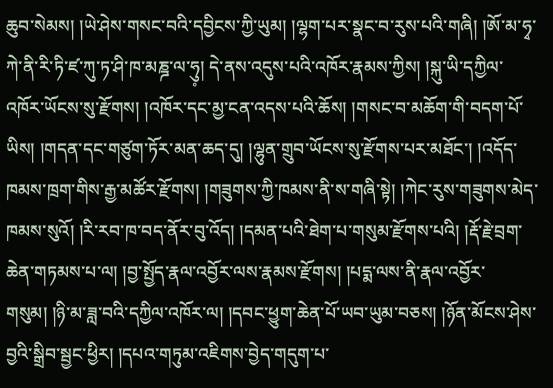ཆུབ་སེམས། །ཡེ་ཤེས་གསང་བའི་དབྱིངས་ཀྱི་ཡུམ། །ལྷག་པར་སྣང་བ་རུས་པའི་གཞི། །ཨོ་མ་ཧྭ་ཀེ་ནི་རི་ཏི་ཛ་ཀུ་ཏ་ཤི་ཁ་མཎྜ་ལ་ཧུ༷། དེ་ནས་འདུས་པའི་འཁོར་རྣམས་ཀྱིས། །སྐུ་ཡི་དཀྱིལ་འཁོར་ཡོངས་སུ་རྫོགས། །འཁོར་དང་མྱ་ངན་འདས་པའི་ཆོས། །གསང་བ་མཆོག་གི་བདག་པོ་ཡིས། །གདན་དང་གཙུག་ཏོར་མན་ཆད་དུ། །ལྷུན་གྲུབ་ཡོངས་སུ་རྫོགས་པར་མཐོང་། །འདོད་ཁམས་ཁྲག་གིས་རྒྱ་མཚོར་རྫོགས། །གཟུགས་ཀྱི་ཁམས་ནི་ས་གཞི་སྟེ། །ཀེང་རུས་གཟུགས་མེད་ཁམས་སུའོ། །རི་རབ་ཁ་བད་ནོར་བུ་འོད། །དམན་པའི་ཐེག་པ་གསུམ་རྫོགས་པའི། །རྡོ་རྗེ་བྲག་ཆེན་གཏམས་པ་ལ། །བྱ་སྤྱོད་རྣལ་འབྱོར་ལས་རྣམས་རྫོགས། །པདྨ་ལས་ནི་རྣལ་འབྱོར་གསུམ། །ཉི་མ་ཟླ་བའི་དཀྱིལ་འཁོར་ལ། །དབང་ཕྱུག་ཆེན་པོ་ཡབ་ཡུམ་བཅས། །ཉོན་མོངས་ཤེས་བྱའི་སྒྲིབ་སྦྱང་ཕྱིར། །དཔའ་གཏུམ་འཇིགས་བྱེད་གདུག་པ་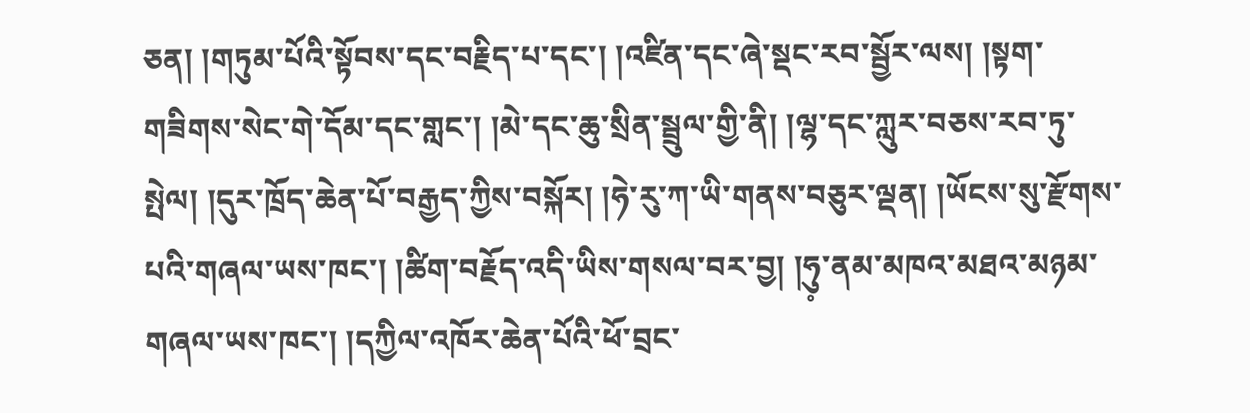ཅན། །གཏུམ་པོའི་སྟོབས་དང་བརྗིད་པ་དང་། །འཛིན་དང་ཞེ་སྡང་རབ་སྦྱོར་ལས། །སྟག་གཟིགས་སེང་གེ་དོམ་དང་གླང་། །མེ་དང་ཆུ་སྲིན་སྦྲུལ་གྱི་ནི། །ལྷ་དང་ཀླུར་བཅས་རབ་ཏུ་སྤེལ། །དུར་ཁྲོད་ཆེན་པོ་བརྒྱད་ཀྱིས་བསྐོར། །ཧེ་རུ་ཀ་ཡི་གནས་བཅུར་ལྡན། །ཡོངས་སུ་རྫོགས་པའི་གཞལ་ཡས་ཁང་། །ཚིག་བརྗོད་འདི་ཡིས་གསལ་བར་བྱ། །ཧུ༷་ནམ་མཁའ་མཐའ་མཉམ་གཞལ་ཡས་ཁང་། །དཀྱིལ་འཁོར་ཆེན་པོའི་ཕོ་བྲང་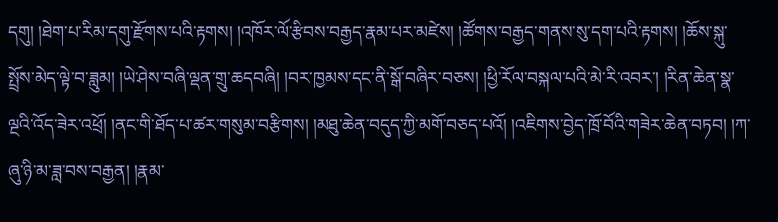དགུ། །ཐེག་པ་རིམ་དགུ་རྫོགས་པའི་རྟགས། །འཁོར་ལོ་རྩིབས་བརྒྱད་རྣམ་པར་མཛེས། །ཚོགས་བརྒྱད་གནས་སུ་དག་པའི་རྟགས། །ཆོས་སྐུ་སྤྲོས་མེད་ལྟེ་བ་ཟླུམ། །ཡེ་ཤེས་བཞི་ལྡན་གྲུ་ཆདབཞི། །བར་ཁྱམས་དང་ནི་སྒོ་བཞིར་བཅས། །ཕྱི་རོལ་བསྐལ་པའི་མེ་རི་འབར་། །རིན་ཆེན་སྣ་ལྔའི་འོད་ཟེར་འཕྲོ། །ནང་གི་ཐོད་པ་ཚར་གསུམ་བརྩིགས། །མཐུ་ཆེན་བདུད་ཀྱི་མགོ་བཅད་པའོ། །འཇིགས་བྱེད་ཁྲོ་བོའི་གཟེར་ཆེན་བཏབ། །ཀ་ཞུ་ཉི་མ་ཟླ་བས་བརྒྱན། །རྣམ་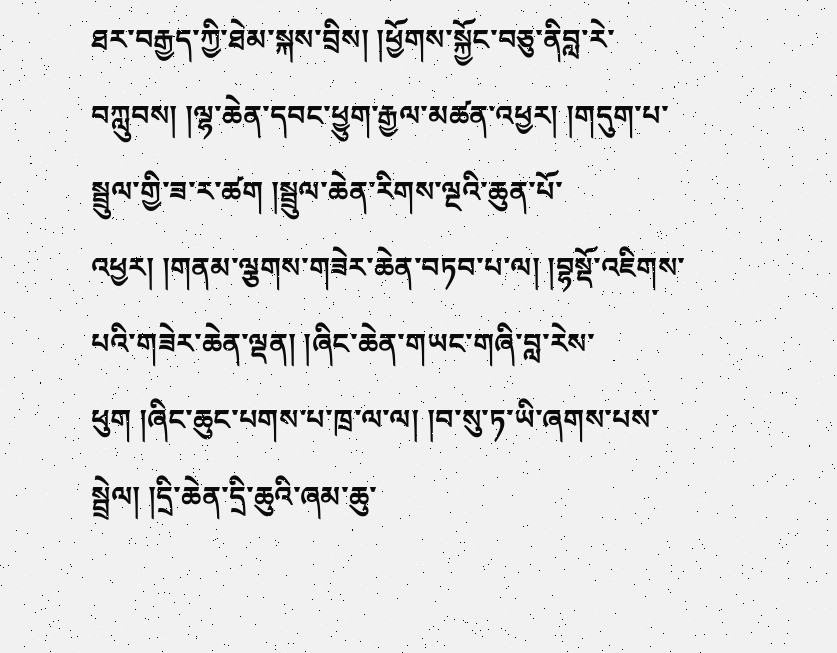ཐར་བརྒྱད་ཀྱི་ཐེམ་སྐས་བྲིས། །ཕྱོགས་སྐྱོང་བཅུ་ནིབླ་རེ་བཀླུབས། །ལྷ་ཆེན་དབང་ཕྱུག་རྒྱལ་མཚན་འཕྱར། །གདུག་པ་སྦྲུལ་གྱི་ཟ་ར་ཚག །སྦྲུལ་ཆེན་རིགས་ལྔའི་ཆུན་པོ་འཕྱར། །གནམ་ལྕགས་གཟེར་ཆེན་བཏབ་པ་ལ། །བྷསྡོ་འཇིགས་པའི་གཟེར་ཆེན་ལྡན། །ཞིང་ཆེན་གཡང་གཞི་བླ་རེས་ཕུག །ཞིང་ཆུང་པགས་པ་ཁྲ་ལ་ལ། །བ་སུ་ཏ་ཡི་ཞགས་པས་སྦྲེལ། །དྲི་ཆེན་དྲི་ཆུའི་ཞམ་ཆུ་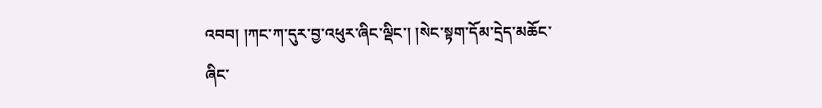འབབ། །ཀང་ཀ་དུར་བྱ་འཕུར་ཞིང་ལྡིང་། །སེང་སྟག་དོམ་དྲེད་མཆོང་ཞིང་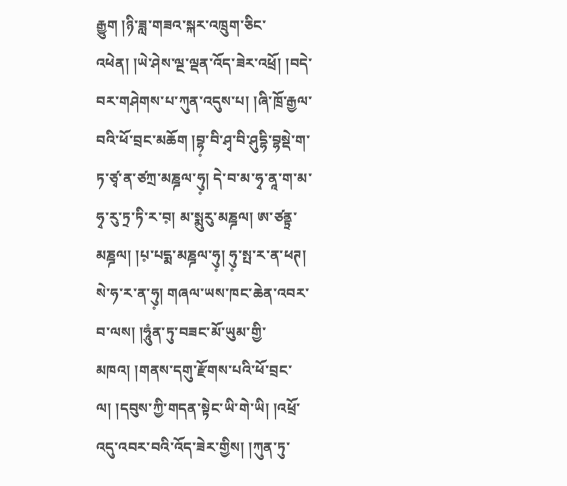རྒྱུག །ཉི་ཟླ་གཟའ་སྐར་འཁྲུག་ཅིང་འཕེན། །ཡེ་ཤེས་ལྔ་ལྡན་འོད་ཟེར་འཕྲོ། །བདེ་བར་གཤེགས་པ་ཀུན་འདུས་པ། །ཞི་ཁྲོ་རྒྱལ་བའི་ཕོ་བྲང་མཆོག །བྷ༷་བི་ཤྭ་བི་ཤུདྷི་བྷསྡེ་ག་ཏ་ཙྭ་ན་ཙཀྲ་མཎྜལ་ཧུ༷། དེ་བ་མ་ཧྭ་ནཱ་ག་མ་ཧྭ་རུ་ཏྲ་ཏི་ར་བ༷། མ་སྨུརུ་མཎྜལ། ཨ་ཙནྟྲ་མཎྜལ། །པ༷་པདྨ་མཎྜལ་ཧུ༷། ཧུ༷་སྤ་ར་ན་ཕཊ། སེ་ཧ་ར་ན་ཧུ༷། གཞལ་ཡས་ཁང་ཆེན་འབར་བ་ལས། །ཧཱུཾན་ཏུ་བཟང་མོ་ཡུམ་གྱི་མཁའ། །གནས་དགུ་རྫོགས་པའི་ཕོ་བྲང་ལ། །དབུས་ཀྱི་གདན་སྟེང་ཡི་གེ་ཡི། །འཕྲོ་འདུ་འབར་བའི་འོད་ཟེར་གྱིས། །ཀུན་ཏུ་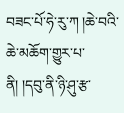བཟང་པོ་ཧེ་རུ་ཀ །ཆེ་བའི་ཆེ་མཆོག་གྱུར་པ་ནི། །དབུ་ནི་ཉི་ཤུ་རྩ་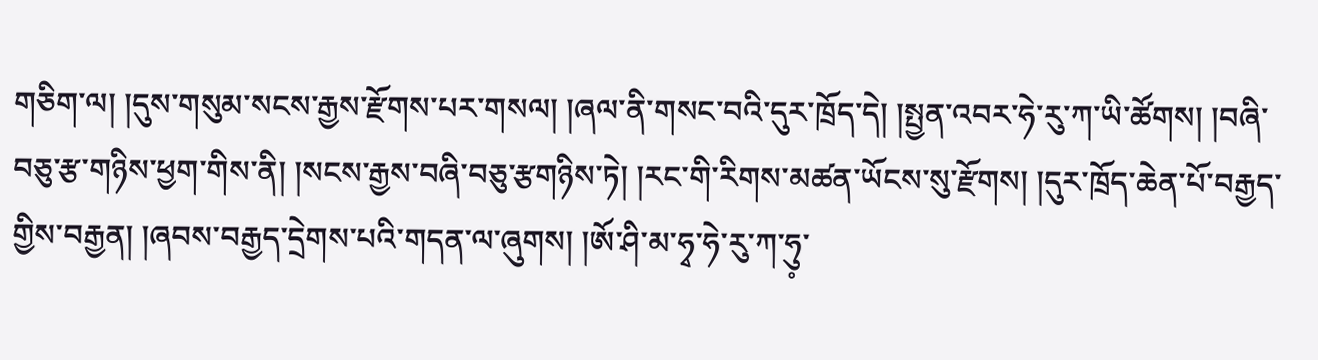གཅིག་ལ། །དུས་གསུམ་སངས་རྒྱས་རྫོགས་པར་གསལ། །ཞལ་ནི་གསང་བའི་དུར་ཁྲོད་དེ། །སྤྱན་འབར་ཧེ་རུ་ཀ་ཡི་ཚོགས། །བཞི་བཅུ་རྩ་གཉིས་ཕྱག་གིས་ནི། །སངས་རྒྱས་བཞི་བཅུ་རྩགཉིས་ཏེ། །རང་གི་རིགས་མཚན་ཡོངས་སུ་རྫོགས། །དུར་ཁྲོད་ཆེན་པོ་བརྒྱད་གྱིས་བརྒྱན། །ཞབས་བརྒྱད་དྲེགས་པའི་གདན་ལ་ཞུགས། །ཨོ་ཤི་མ་ཧྭ་ཧེ་རུ་ཀ་ཧུ༷་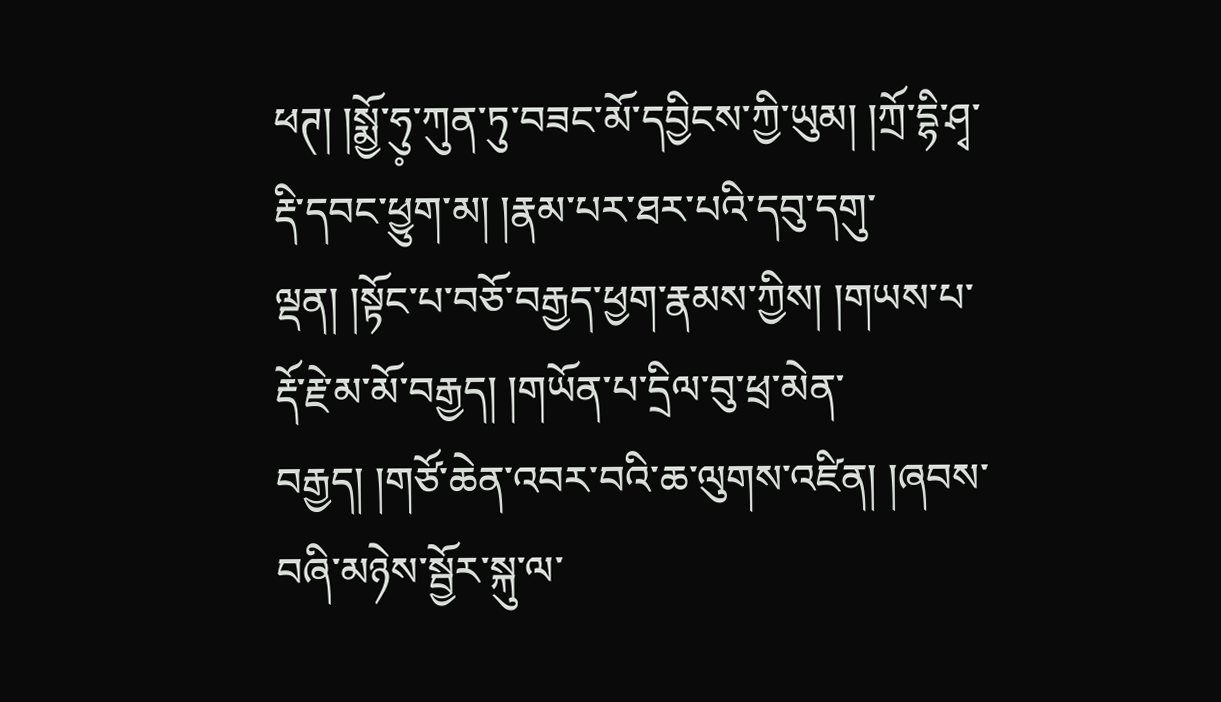ཕཊ། །སྨྱོ་ཧུ༷་ཀུན་ཏུ་བཟང་མོ་དབྱིངས་ཀྱི་ཡུམ། །ཀྲོ་དྷི་ཤྭ་རྡི་དབང་ཕྱུག་མ། །རྣམ་པར་ཐར་པའི་དབུ་དགུ་ལྡན། །སྟོང་པ་བཅོ་བརྒྱད་ཕྱག་རྣམས་ཀྱིས། །གཡས་པ་རྡོ་རྗེ་མ་མོ་བརྒྱད། །གཡོན་པ་དྲིལ་བུ་ཕྲ་མེན་བརྒྱད། །གཙོ་ཆེན་འབར་བའི་ཆ་ལུགས་འཛིན། །ཞབས་བཞི་མཉེས་སྦྱོར་སྐུ་ལ་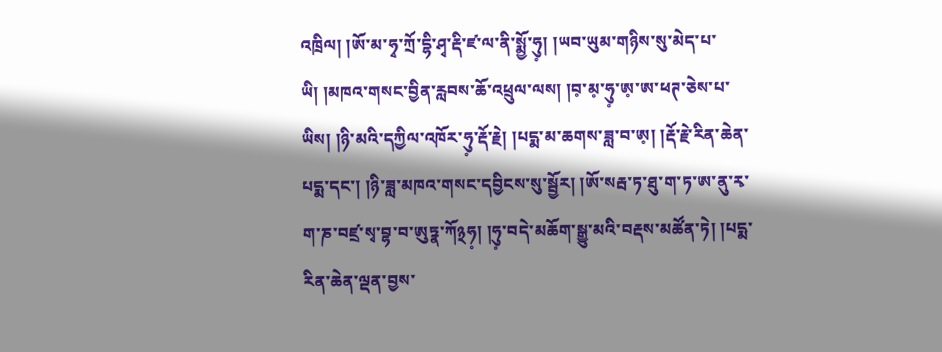འཁྲིལ། །ཨོ་མ་ཧྭ་ཀྲོ་དྷི་ཤྭ་རྡི་ཛ་ལ་ནི་སྨྱོ་ཧུ༷། །ཡབ་ཡུམ་གཉིས་སུ་མེད་པ་ཡི། །མཁའ་གསང་བྱིན་རླབས་ཆོ་འཕྲུལ་ལས། །བ༷་མ༷་ཧུ༷་ཨ༷་ཨ་ཕཊ་ཅེས་པ་ཡིས། །ཉི་མའི་དཀྱིལ་འཁོར་ཧུ༷་རྡོ་རྗེ། །པདྨ་མ་ཆགས་ཟླ་བ་ཨ༷། །རྡོ་རྗེ་རིན་ཆེན་པདྨ་དང་། །ཉི་ཟླ་མཁའ་གསང་དབྱིངས་སུ་སྦྱོར། །ཨོ་སརྦ་ཏ་ཐུ་ག་ཏ་ཨ་ནུ་རྭ་ག་ཎ་བཛྲ་སྭ་བྷ་བ་ཨུཏྣ་ཀོ྅ཧ༷། །ཧུ༷་བདེ་མཆོག་སྒྱུ་མའི་བརྡས་མཚོན་ཏེ། །པདྨ་རིན་ཆེན་ལྡན་བྱས་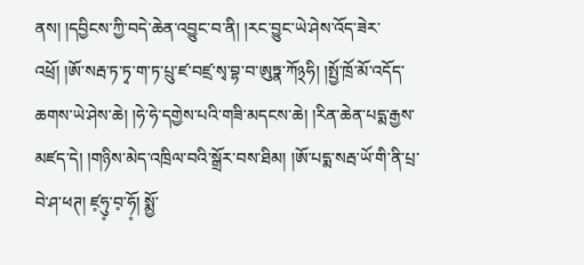ནས། །དབྱིངས་ཀྱི་བདེ་ཆེན་འབྱུང་བ་ནི། །རང་བྱུང་ཡེ་ཤེས་འོད་ཟེར་འཕྲོ། །ཨོ་སརྦ་ཏ་ཏྭ་ག་ཏ་པྲུ་ཛ་བཛྲ་སྭ་བྷ་བ་ཨུཏྣ་ཀོ྅ཧི། །སྤྱོ་ཁྲོ་མོ་འདོད་ཆགས་ཡེ་ཤེས་ཆེ། །ཧེ་ཧེ་དགྱེས་པའི་གཟི་མདངས་ཆེ། །རིན་ཆེན་པདྨ་རྒྱས་མཛད་དེ། །གཉིས་མེད་འཁྲིལ་བའི་སྒྲོར་བས་ཐིམ། །ཨོ་པདྨ་སརྦ་ཡོ་གི་ནི་པྲ་བེ་ཤ་ཕཊ། ཛ༷ཧུ༷་བ༷་ཧོ༷། སྨྱོ་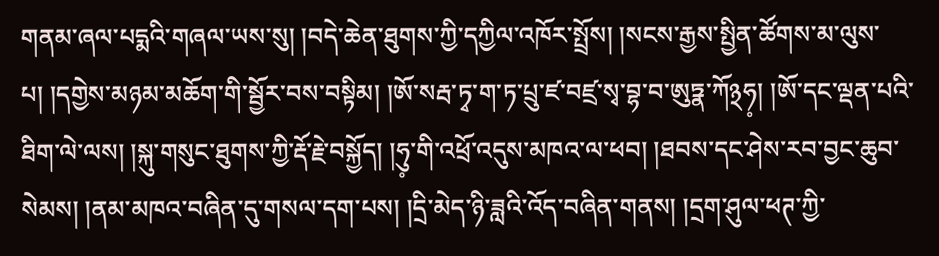གནམ་ཞལ་པདྨའི་གཞལ་ཡས་སུ། །བདེ་ཆེན་ཐུགས་ཀྱི་དཀྱིལ་འཁོར་སྤྲོས། །སངས་རྒྱས་སྤྱིན་ཚོགས་མ་ལུས་པ། །དགྱེས་མཉམ་མཆོག་གི་སྦྱོར་བས་བསྟིམ། །ཨོ་སརྦ་ཏྭ་ག་ཏ་པྲུ་ཛ་བཛྲ་སྭ་བྷ་བ་ཨུཏྣ་ཀོ྅ཧ༷། །ཨོ་དང་ལྡན་པའི་ཐིག་ལེ་ལས། །སྐུ་གསུང་ཐུགས་ཀྱི་རྡོ་རྗེ་བསྐྱོད། །ཧུ༷་གི་འཕྲོ་འདུས་མཁའ་ལ་ཕབ། །ཐབས་དང་ཤེས་རབ་བྱང་ཆུབ་སེམས། །ནམ་མཁའ་བཞིན་དུ་གསལ་དག་པས། །དྲི་མེད་ཉི་ཟླའི་འོད་བཞིན་གནས། །དྲག་ཤུལ་ཕཊ་ཀྱི་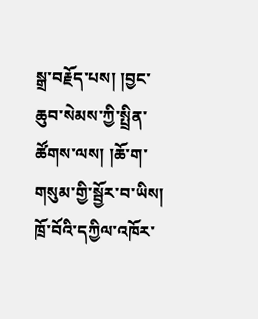སྒྲ་བརྗོད་པས། །བྱང་ཆུབ་སེམས་ཀྱི་སྤྲིན་ཚོགས་ལས། །ཆོ་ག་གསུམ་གྱི་སྦྱོར་བ་ཡིས། ཁྲོ་བོའི་དཀྱིལ་འཁོར་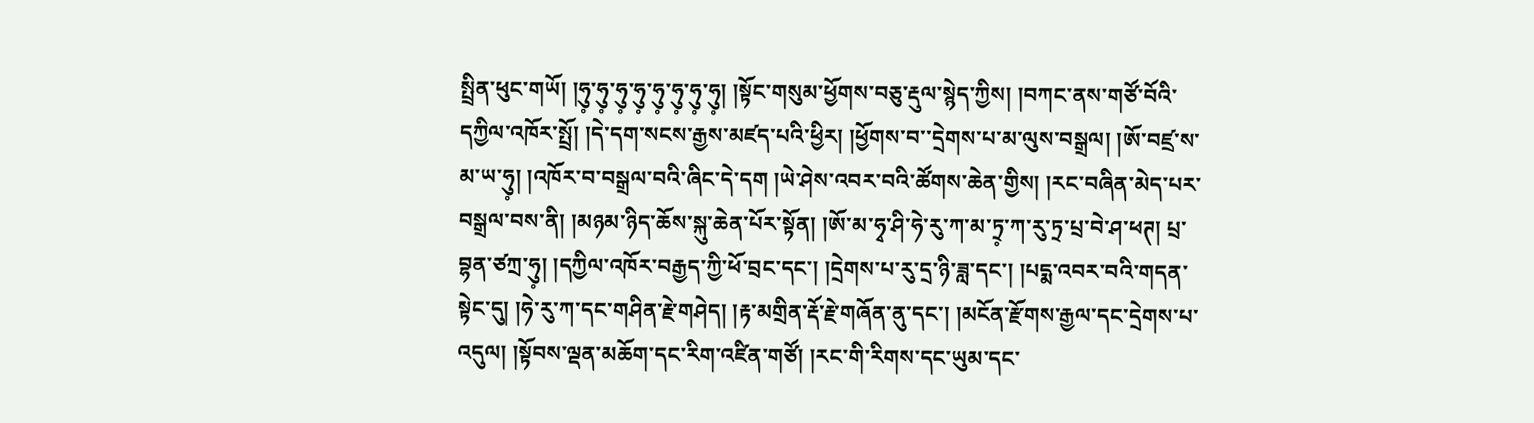སྤྲིན་ཕུང་གཡོ། །ཧུ༷་ཧུ༷་ཧུ༷་ཧུ༷་ཧུ༷་ཧུ༷་ཧུ༷་ཧུ༷། །སྟོང་གསུམ་ཕྱོགས་བཅུ་རྡུལ་སྙེད་ཀྱིས། །བཀང་ནས་གཙོ་བོའི་དཀྱིལ་འཁོར་སྤྲོ། །དེ་དག་སངས་རྒྱས་མཛད་པའི་ཕྱིར། །ཕྱོགས་བ་་དྲེགས་པ་མ་ལུས་བསྒྲལ། །ཨོ་བཛྲ་ས་མ་ཡ་ཧུ༷། །འཁོར་བ་བསྒྲལ་བའི་ཞིང་དེ་དག །ཡེ་ཤེས་འབར་བའི་ཚོགས་ཆེན་གྱིས། །རང་བཞིན་མེད་པར་བསྒྲལ་བས་ནི། །མཉམ་ཉིད་ཆོས་སྐུ་ཆེན་པོར་སྟོན། །ཨོ་མ་ཧྭ་ཤི་ཧེ་རུ་ཀ་མ་ཏྲ༷་ཀ་རུ་ཏྲ་པྲ་བེ་ཤ་ཕཊ། པྲ་བྷན་ཙཀྲ་ཧུ༷། །དཀྱིལ་འཁོར་བརྒྱད་ཀྱི་ཕོ་བྲང་དང་། །དྲེགས་པ་རུ་དྲ་ཉི་ཟླ་དང་། །པདྨ་འབར་བའི་གདན་སྟེང་དུ། །ཧེ་རུ་ཀ་དང་གཤིན་རྗེ་གཤེད། །རྟ་མགྲིན་རྡོ་རྗེ་གཞོན་ནུ་དང་། །མངོན་རྫོགས་རྒྱལ་དང་དྲེགས་པ་འདུལ། །སྟོབས་ལྡན་མཆོག་དང་རིག་འཛིན་གཙོ། །རང་གི་རིགས་དང་ཡུམ་དང་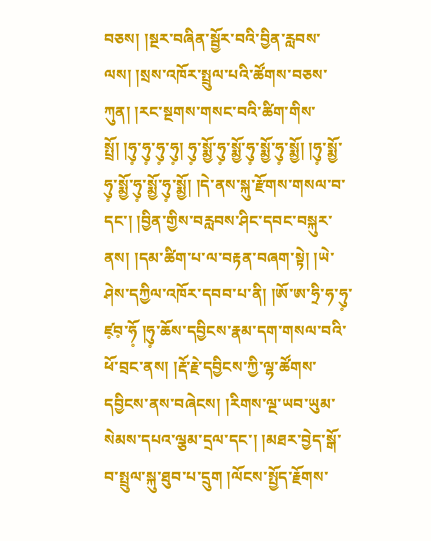བཅས། །སྔར་བཞིན་སྦྱོར་བའི་བྱིན་རླབས་ལས། །སྲས་འཁོར་སྤྲུལ་པའི་ཚོགས་བཅས་ཀུན། །རང་སྔགས་གསང་བའི་ཚིག་གིས་སྤྲོ། །ཧུ༷་ཧུ༷་ཧུ༷་ཧུ༷། ཧུ༷་སྨྱོ་ཧུ༷་སྨྱོ་ཧུ༷་སྨྱོ་ཧུ༷་སྨྱོ། །ཧུ༷་སྨྱོ་ཧུ༷་སྨྱོ་ཧུ༷་སྨྱོ་ཧུ༷་སྨྱོ། །དེ་ནས་སྐུ་རྫོགས་གསལ་བ་དང་། །བྱིན་གྱིས་བརླབས་ཤིང་དབང་བསྐུར་ནས། །དམ་ཚིག་པ་ལ་བརྟན་བཞག་སྟེ། །ཡེ་ཤེས་དཀྱིལ་འཁོར་དབབ་པ་ནི། །ཨོ་ཨ་ཧྲི་ཧ་ཧུ༷་ཛ༷བ༷་ཧོ༷ །ཧུ༷་ཆོས་དབྱིངས་རྣམ་དག་གསལ་བའི་ཕོ་བྲང་ནས། །རྡོ་རྗེ་དབྱིངས་ཀྱི་ལྷ་ཚོགས་དབྱིངས་ནས་བཞེངས། །རིགས་ལྔ་ཡབ་ཡུམ་སེམས་དཔའ་ལྕམ་དྲལ་དང་། །མཐར་བྱེད་སྒོ་བ་སྤྲུལ་སྐུ་ཐུབ་པ་དྲུག །ལོངས་སྤྱོད་རྗོགས་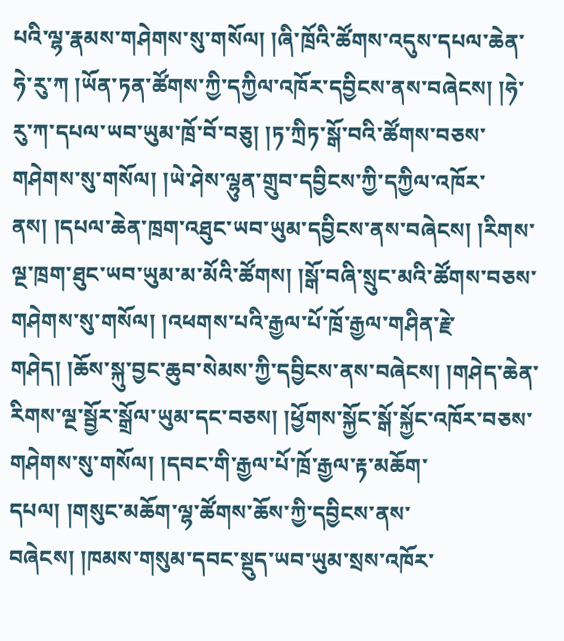པའི་ལྷ་རྣམས་གཤེགས་སུ་གསོལ། །ཞི་ཁྲོའི་ཚོགས་འདུས་དཔལ་ཆེན་ཧེ་རུ་ཀ །ཡོན་ཏན་ཚོགས་ཀྱི་དཀྱིལ་འཁོར་དབྱིངས་ནས་བཞེངས། །ཧེ་རུ་ཀ་དཔལ་ཡབ་ཡུམ་ཁྲོ་བོ་བཅུ། །ཏ་ཀྲིཏ་སྒོ་བའི་ཚོགས་བཅས་གཤེགས་སུ་གསོལ། །ཡེ་ཤེས་ལྷུན་གྲུབ་དབྱིངས་ཀྱི་དཀྱིལ་འཁོར་ནས། །དཔལ་ཆེན་ཁྲག་འཐུང་ཡབ་ཡུམ་དབྱིངས་ནས་བཞེངས། །རིགས་ལྔ་ཁྲག་ཐུང་ཡབ་ཡུམ་མ་མོའི་ཚོགས། །སྒོ་བཞི་སྲུང་མའི་ཚོགས་བཅས་གཤེགས་སུ་གསོལ། །འཕགས་པའི་རྒྱལ་པོ་ཁྲོ་རྒྱལ་གཤིན་རྗེ་གཤེད། །ཆོས་སྐུ་བྱང་ཆུབ་སེམས་ཀྱི་དབྱིངས་ནས་བཞེངས། །གཤེད་ཆེན་རིགས་ལྔ་སྦྱོར་སྒྲོལ་ཡུམ་དང་བཅས། །ཕྱོགས་སྐྱོང་སྒོ་སྐྱོང་འཁོར་བཅས་གཤེགས་སུ་གསོལ། །དབང་གི་རྒྱལ་པོ་ཁྲོ་རྒྱལ་རྟ་མཆོག་དཔལ། །གསུང་མཆོག་ལྷ་ཚོགས་ཆོས་ཀྱི་དབྱིངས་ནས་བཞེངས། །ཁམས་གསུམ་དབང་སྡུད་ཡབ་ཡུམ་སྲས་འཁོར་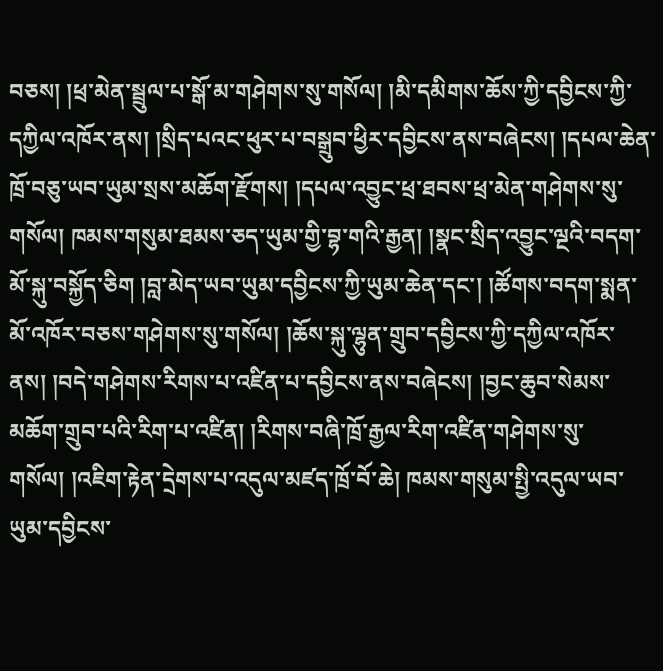བཅས། །ཕྲ་མེན་སྦྲུལ་པ་སྒོ་མ་གཤེགས་སུ་གསོལ། །མི་དམིགས་ཆོས་ཀྱི་དབྱིངས་ཀྱི་དཀྱིལ་འཁོར་ནས། །སྲིད་པའང་ཕུར་པ་བསྒྲུབ་ཕྱིར་དབྱིངས་ནས་བཞེངས། །དཔལ་ཆེན་ཁྲོ་བཅུ་ཡབ་ཡུམ་སྲས་མཆོག་རྫོགས། །དཔལ་འབྱུང་ཕྲ་ཐབས་ཕྲ་མེན་གཤེགས་སུ་གསོལ། ཁམས་གསུམ་ཐམས་ཅད་ཡུམ་གྱི་བྷ་གའི་རྒྱན། །སྣང་སྲིད་འབྱུང་ལྔའི་བདག་མོ་སྐུ་བསྐྱོད་ཅིག །བླ་མེད་ཡབ་ཡུམ་དབྱིངས་ཀྱི་ཡུམ་ཆེན་དང་། །ཚོགས་བདག་སྨན་མོ་འཁོར་བཅས་གཤེགས་སུ་གསོལ། །ཆོས་སྐུ་ལྷུན་གྲུབ་དབྱིངས་ཀྱི་དཀྱིལ་འཁོར་ནས། །བདེ་གཤེགས་རིགས་པ་འཛིན་པ་དབྱིངས་ནས་བཞེངས། །བྱང་ཆུབ་སེམས་མཆོག་གྲུབ་པའི་རིག་པ་འཛིན། །རིགས་བཞི་ཁྲོ་རྒྱལ་རིག་འཛིན་གཤེགས་སུ་གསོལ། །འཇིག་རྟེན་དྲེགས་པ་འདུལ་མཛད་ཁྲོ་བོ་ཆེ། ཁམས་གསུམ་སྤྱི་འདུལ་ཡབ་ཡུམ་དབྱིངས་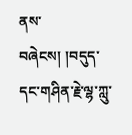ནས་བཞེངས། །བདུད་དང་གཤིན་རྗེ་ལྷ་ཀླུ་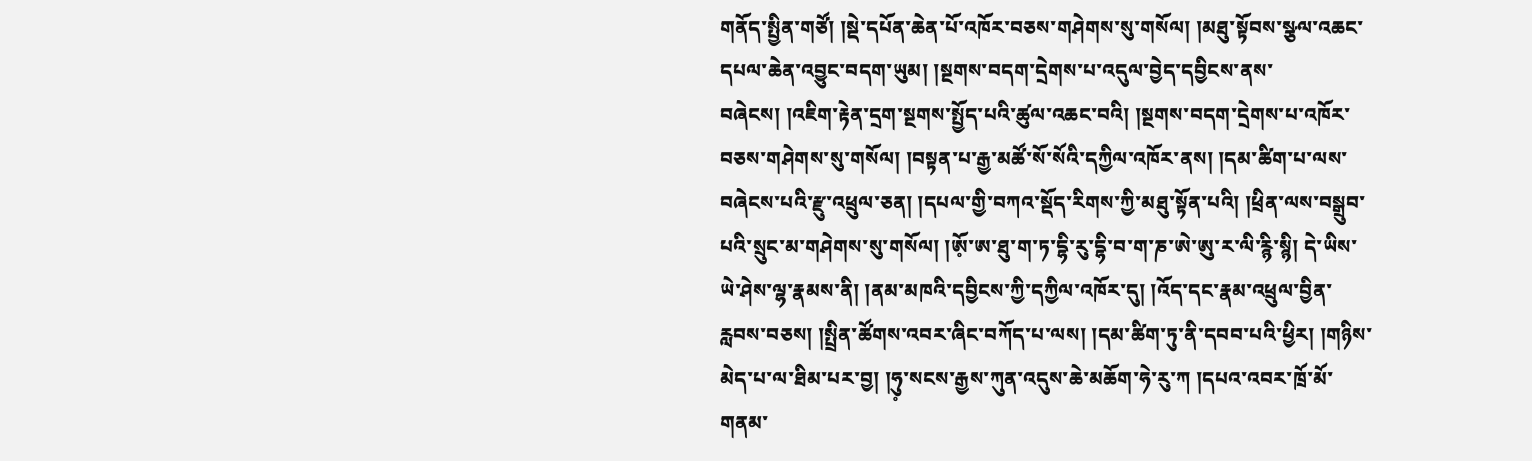གནོད་སྤྱིན་གཙོ། །སྡེ་དཔོན་ཆེན་པོ་འཁོར་བཅས་གཤེགས་སུ་གསོལ། །མཐུ་སྟོབས་སྩལ་འཆང་དཔལ་ཆེན་འབྱུང་བདག་ཡུམ། །སྔགས་བདག་དྲེགས་པ་འདུལ་བྱེད་དབྱིངས་ནས་བཞེངས། །འཇིག་རྟེན་དྲག་སྔགས་སྤྱོད་པའི་ཚུལ་འཆང་བའི། །སྔགས་བདག་དྲེགས་པ་འཁོར་བཅས་གཤེགས་སུ་གསོལ། །བསྟན་པ་རྒྱ་མཚོ་སོ་སོའི་དཀྱིལ་འཁོར་ནས། །དམ་ཚིག་པ་ལས་བཞེངས་པའི་རྫུ་འཕྲུལ་ཅན། །དཔལ་གྱི་བཀའ་སྡོད་རིགས་ཀྱི་མཐུ་སྟོན་པའི། །ཕྲིན་ལས་བསྒྲུབ་པའི་སྲུང་མ་གཤེགས་སུ་གསོལ། །ཨོ༷་ཨ་ཐུ་ག་ཏ་དྷི་རུ་དྷི་བ་ག་ཎ་ཨེ་ཨུ་ར་ལི་རྙི་སྙི། དེ་ཡིས་ཡེ་ཤེས་ལྷ་རྣམས་ནི། །ནམ་མཁའི་དབྱིངས་ཀྱི་དཀྱིལ་འཁོར་དུ། །འོད་དང་རྣམ་འཕྲུལ་བྱིན་རླབས་བཅས། །སྤྲིན་ཚོགས་འབར་ཞིང་བཀོད་པ་ལས། །དམ་ཚིག་ཏུ་ནི་དབབ་པའི་ཕྱིར། །གཉིས་མེད་པ་ལ་ཐིམ་པར་བྱ། །ཧུ༷་སངས་རྒྱས་ཀུན་འདུས་ཆེ་མཆོག་ཧེ་རུ་ཀ །དཔའ་འབར་ཁྲོ་མོ་གནམ་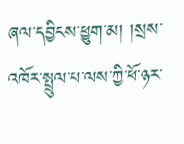ཞལ་དབྱིངས་ཕྱུག་མ། །སྲས་འཁོར་སྤྲུལ་པ་ལས་ཀྱི་ཕོ་ཉར་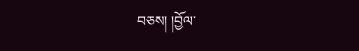བཅས། །བྱོལ་